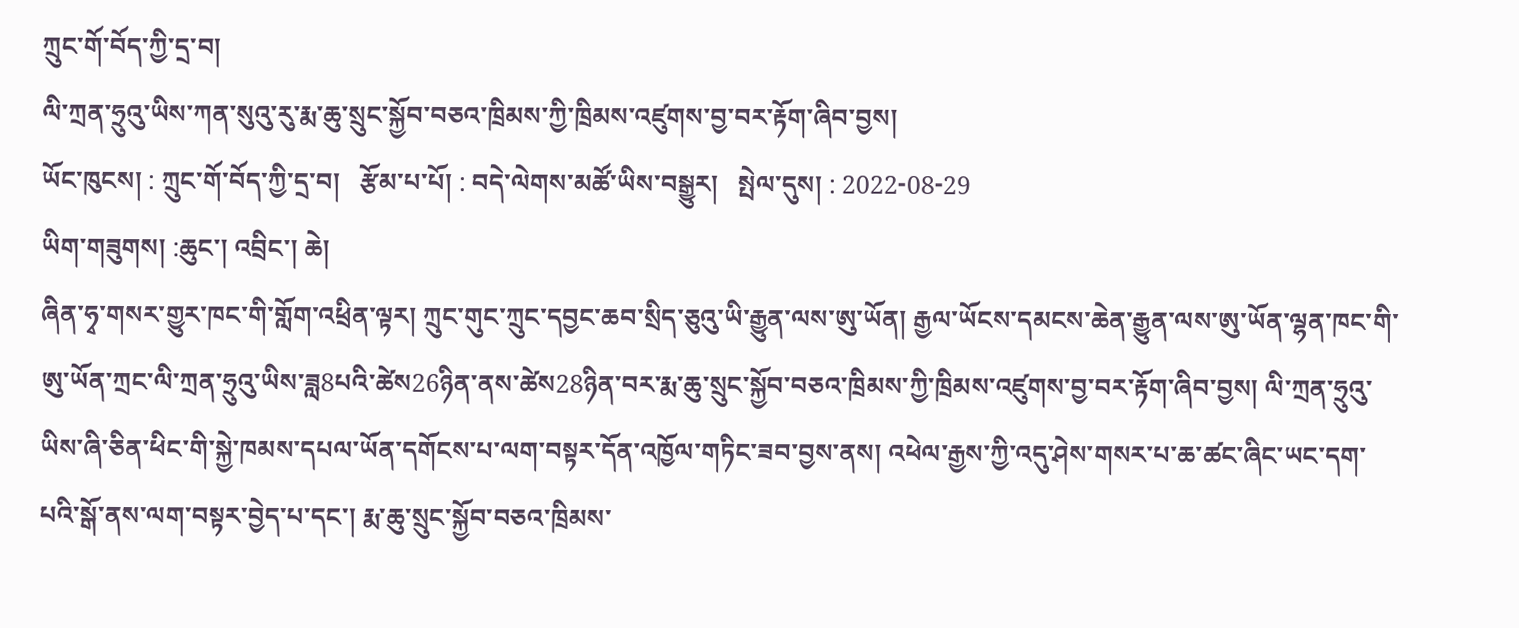ཀྲུང་གོ་བོད་ཀྱི་དྲ་བ།
ལི་ཀྲན་ཧྲུའུ་ཡིས་ཀན་སུའུ་རུ་རྨ་ཆུ་སྲུང་སྐྱོབ་བཅའ་ཁྲིམས་ཀྱི་ཁྲིམས་འཛུགས་བྱ་བར་རྟོག་ཞིབ་བྱས།
ཡོང་ཁུངས། : ཀྲུང་གོ་བོད་ཀྱི་དྲ་བ།   རྩོམ་པ་པོ། : བདེ་ལེགས་མཚོ་ཡིས་བསྒྱུར།   སྤེལ་དུས། : 2022-08-29
ཡིག་གཟུགས། :ཆུང་། འབྲིང་། ཆེ།
ཞིན་ཧྭ་གསར་གྱུར་ཁང་གི་གློག་འཕྲིན་ལྟར། ཀྲུང་གུང་ཀྲུང་དབྱང་ཆབ་སྲིད་ཅུའུ་ཡི་རྒྱུན་ལས་ཨུ་ཡོན། རྒྱལ་ཡོངས་དམངས་ཆེན་རྒྱུན་ལས་ཨུ་ཡོན་ལྷན་ཁང་གི་ཨུ་ཡོན་ཀྲང་ལི་ཀྲན་ཧྲུའུ་ཡིས་ཟླ8པའི་ཚེས26ཉིན་ནས་ཚེས28ཉིན་བར་རྨ་ཆུ་སྲུང་སྐྱོབ་བཅའ་ཁྲིམས་ཀྱི་ཁྲིམས་འཛུགས་བྱ་བར་རྟོག་ཞིབ་བྱས། ལི་ཀྲན་ཧྲུའུ་ཡིས་ཞི་ཅིན་ཕིང་གི་སྐྱེ་ཁམས་དཔལ་ཡོན་དགོངས་པ་ལག་བསྟར་དོན་འཁྱོལ་གཏིང་ཟབ་བྱས་ནས། འཕེལ་རྒྱས་ཀྱི་འདུ་ཤེས་གསར་པ་ཆ་ཚང་ཞིང་ཡང་དག་པའི་སྒོ་ནས་ལག་བསྟར་བྱེད་པ་དང་། རྨ་ཆུ་སྲུང་སྐྱོབ་བཅའ་ཁྲིམས་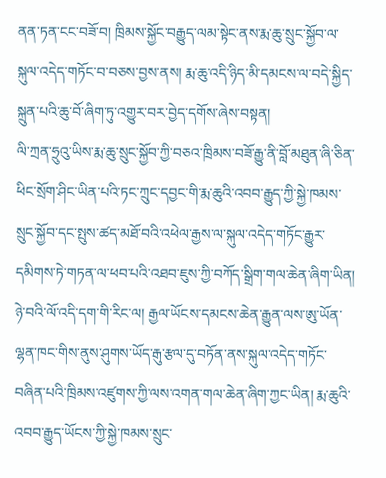ནན་ཏན་ངང་བཟོ་བ། ཁྲིམས་སྐྱོང་བརྒྱུད་ལམ་སྟེང་ནས་རྨ་ཆུ་སྲུང་སྐྱོབ་ལ་སྐུལ་འདེད་གཏོང་བ་བཅས་བྱས་ནས། རྨ་ཆུ་འདི་ཉིད་མི་དམངས་ལ་བདེ་སྐྱིད་སྐྲུན་པའི་ཆུ་བོ་ཞིག་ཏུ་འགྱུར་བར་བྱེད་དགོས་ཞེས་བསྟན།
ལི་ཀྲན་ཧྲུའུ་ཡིས་རྨ་ཆུ་སྲུང་སྐྱོབ་ཀྱི་བཅའ་ཁྲིམས་བཟོ་རྒྱུ་ནི་བློ་མཐུན་ཞི་ཅིན་ཕིང་སྲོག་ཤིང་ཡིན་པའི་ཏང་ཀྲུང་དབྱང་གི་རྨ་ཆུའི་འབབ་རྒྱུད་ཀྱི་སྐྱེ་ཁམས་སྲུང་སྐྱོབ་དང་སྤུས་ཚད་མཐོ་བའི་འཕེལ་རྒྱས་ལ་སྐུལ་འདེད་གཏོང་རྒྱུར་དམིགས་ཏེ་གཏན་ལ་ཕབ་པའི་འཐབ་ཇུས་ཀྱི་བཀོད་སྒྲིག་གལ་ཆེན་ཞིག་ཡིན། ཉེ་བའི་ལོ་འདི་དག་གི་རིང་ལ། རྒྱལ་ཡོངས་དམངས་ཆེན་རྒྱུན་ལས་ཨུ་ཡོན་ལྷན་ཁང་གིས་ནུས་ཤུགས་ཡོད་རྒུ་རྩལ་དུ་བཏོན་ནས་སྐུལ་འདེད་གཏོང་བཞིན་པའི་ཁྲིམས་འཛུགས་ཀྱི་ལས་འགན་གལ་ཆེན་ཞིག་ཀྱང་ཡིན། རྨ་ཆུའི་འབབ་རྒྱུད་ཡོངས་ཀྱི་སྐྱེ་ཁམས་སྲུང་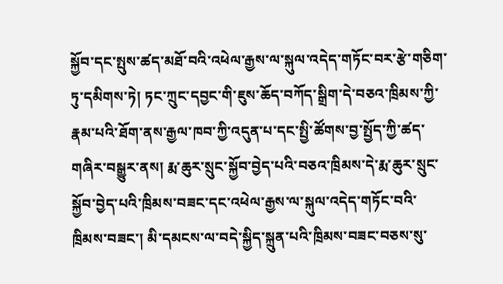སྐྱོབ་དང་སྤུས་ཚད་མཐོ་བའི་འཕེལ་རྒྱས་ལ་སྐུལ་འདེད་གཏོང་བར་རྩེ་གཅིག་ཏུ་དམིགས་ཏེ། ཏང་ཀྲུང་དབྱང་གི་ཇུས་ཆོད་བཀོད་སྒྲིག་དེ་བཅའ་ཁྲིམས་ཀྱི་རྣམ་པའི་ཐོག་ནས་རྒྱལ་ཁབ་ཀྱི་འདུན་པ་དང་སྤྱི་ཚོགས་བྱ་སྤྱོད་ཀྱི་ཚད་གཞིར་བསྒྱུར་ནས། རྨ་ཆུར་སྲུང་སྐྱོབ་བྱེད་པའི་བཅའ་ཁྲིམས་དེ་རྨ་ཆུར་སྲུང་སྐྱོབ་བྱེད་པའི་ཁྲིམས་བཟང་དང་འཕེལ་རྒྱས་ལ་སྐུལ་འདེད་གཏོང་བའི་ཁྲིམས་བཟང་། མི་དམངས་ལ་བདེ་སྐྱིད་སྐྲུན་པའི་ཁྲིམས་བཟང་བཅས་སུ་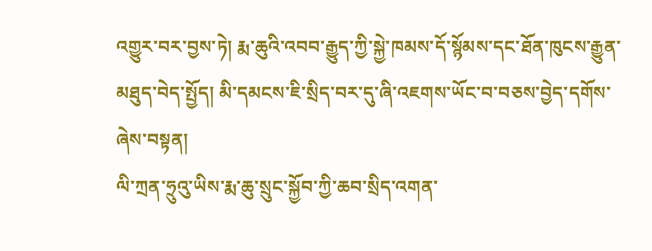འགྱུར་བར་བྱས་ཏེ། རྨ་ཆུའི་འབབ་རྒྱུད་ཀྱི་སྐྱེ་ཁམས་དོ་སྙོམས་དང་ཐོན་ཁུངས་རྒྱུན་མཐུད་བེད་སྤྱོད། མི་དམངས་ཇི་སྲིད་བར་དུ་ཞི་འཇགས་ཡོང་བ་བཅས་བྱེད་དགོས་ཞེས་བསྟན།
ལི་ཀྲན་ཧྲུའུ་ཡིས་རྨ་ཆུ་སྲུང་སྐྱོབ་ཀྱི་ཆབ་སྲིད་འགན་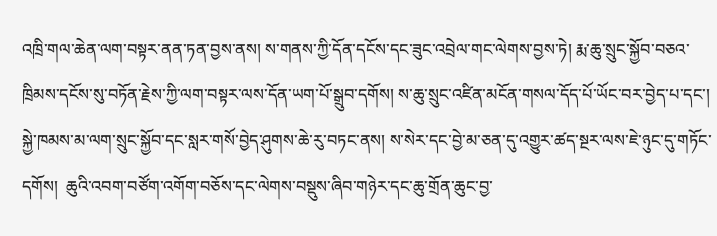འཁྲི་གལ་ཆེན་ལག་བསྟར་ནན་ཏན་བྱས་ནས། ས་གནས་ཀྱི་དོན་དངོས་དང་ཟུང་འབྲེལ་གང་ལེགས་བྱས་ཏེ། རྨ་ཆུ་སྲུང་སྐྱོབ་བཅའ་ཁྲིམས་དངོས་སུ་བཏོན་རྗེས་ཀྱི་ལག་བསྟར་ལས་དོན་ཡག་པོ་སྒྲུབ་དགོས། ས་ཆུ་སྲུང་འཛིན་མངོན་གསལ་དོད་པོ་ཡོང་བར་བྱེད་པ་དང་། སྐྱེ་ཁམས་མ་ལག་སྲུང་སྐྱོབ་དང་སླར་གསོ་བྱེད་ཤུགས་ཆེ་རུ་བཏང་ནས། ས་སེར་དང་བྱེ་མ་ཅན་དུ་འགྱུར་ཚད་སྔར་ལས་ཇེ་ཉུང་དུ་གཏོང་དགོས།  ཆུའི་འབག་བཙོག་འགོག་བཅོས་དང་ལེགས་བསྡུས་ཞིབ་གཉེར་དང་ཆུ་གྲོན་ཆུང་བྱ་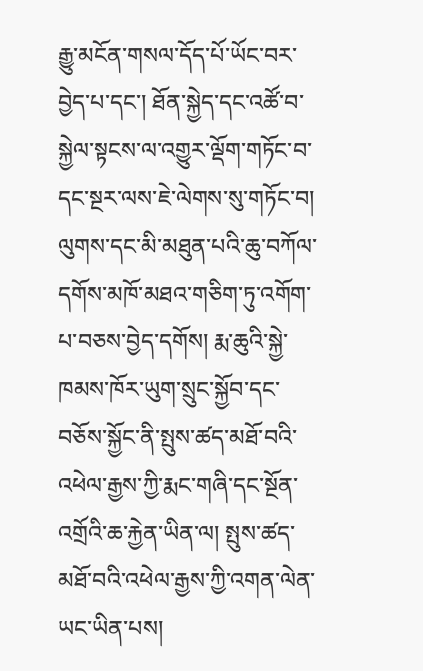རྒྱུ་མངོན་གསལ་དོད་པོ་ཡོང་བར་བྱེད་པ་དང་། ཐོན་སྐྱེད་དང་འཚོ་བ་སྐྱེལ་སྟངས་ལ་འགྱུར་ལྡོག་གཏོང་བ་དང་སྔར་ལས་ཇེ་ལེགས་སུ་གཏོང་བ། ལུགས་དང་མི་མཐུན་པའི་ཆུ་བཀོལ་དགོས་མཁོ་མཐའ་གཅིག་ཏུ་འགོག་པ་བཅས་བྱེད་དགོས། རྨ་ཆུའི་སྐྱེ་ཁམས་ཁོར་ཡུག་སྲུང་སྐྱོབ་དང་བཅོས་སྐྱོང་ནི་སྤུས་ཚད་མཐོ་བའི་འཕེལ་རྒྱས་ཀྱི་རྨང་གཞི་དང་སྔོན་འགྲོའི་ཆ་རྐྱེན་ཡིན་ལ། སྤུས་ཚད་མཐོ་བའི་འཕེལ་རྒྱས་ཀྱི་འགན་ལེན་ཡང་ཡིན་པས།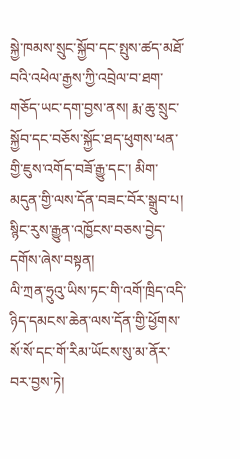སྐྱེ་ཁམས་སྲུང་སྐྱོབ་དང་སྤུས་ཚད་མཐོ་བའི་འཕེལ་རྒྱས་ཀྱི་འབྲེལ་བ་ཐག་གཅོད་ཡང་དག་བྱས་ནས། རྨ་ཆུ་སྲུང་སྐྱོབ་དང་བཅོས་སྐྱོང་ཐད་ཕུགས་ཕན་གྱི་ཇུས་འགོད་བཟོ་རྒྱུ་དང་། མིག་མདུན་གྱི་ལས་དོན་བཟང་བོར་སྒྲུབ་པ། སྙིང་རུས་རྒྱུན་འཁྱོངས་བཅས་བྱེད་དགོས་ཞེས་བསྟན།
ལི་ཀྲན་ཧྲུའུ་ཡིས་ཏང་གི་འགོ་ཁྲིད་འདི་ཉིད་དམངས་ཆེན་ལས་དོན་གྱི་ཕྱོགས་སོ་སོ་དང་གོ་རིམ་ཡོངས་སུ་མ་ནོར་བར་བྱས་ཏེ།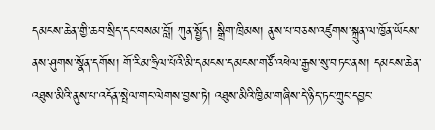དམངས་ཆེན་གྱི་ཆབ་སྲིད་དང་བསམ་བློ། ཀུན་སྤྱོད། སྒྲིག་ཁྲིམས། ནུས་པ་བཅས་འཛུགས་སྐྲུན་ལ་ཁྱོན་ཡོངས་ནས་ཤུགས་སྣོན་དགོས། གོ་རིམ་ཧྲིལ་པོའི་མི་དམངས་དམངས་གཙོ་འཕེལ་རྒྱས་སུ་བཏང་ནས། དམངས་ཆེན་འཐུས་མིའི་ནུས་པ་འདོན་སྤེལ་གང་ལེགས་བྱས་ཏེ། འཐུས་མིའི་ཁྱིམ་གཞིས་དེ་ཉིད་ཏང་ཀྲུང་དབྱང་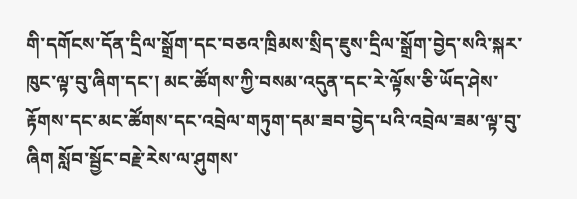གི་དགོངས་དོན་དྲིལ་སྒྲོག་དང་བཅའ་ཁྲིམས་སྲིད་ཇུས་དྲིལ་སྒྲོག་བྱེད་སའི་སྐར་ཁུང་ལྟ་བུ་ཞིག་དང་། མང་ཚོགས་ཀྱི་བསམ་འདུན་དང་རེ་ལྟོས་ཅི་ཡོད་ཤེས་རྟོགས་དང་མང་ཚོགས་དང་འབྲེལ་གཏུག་དམ་ཟབ་བྱེད་པའི་འབྲེལ་ཟམ་ལྟ་བུ་ཞིག སློབ་སྦྱོང་བརྗེ་རེས་ལ་ཤུགས་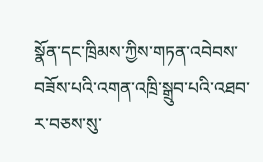སྣོན་དང་ཁྲིམས་ཀྱིས་གཏན་འབེབས་བཟོས་པའི་འགན་འཁྲི་སྒྲུབ་པའི་འཐབ་ར་བཅས་སུ་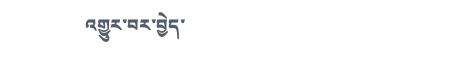འགྱུར་བར་བྱེད་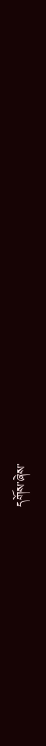དགོས་ཞེས་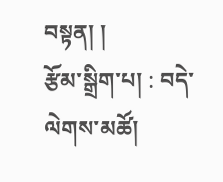བསྟན། །
རྩོམ་སྒྲིག་པ། : བདེ་ལེགས་མཚོ།